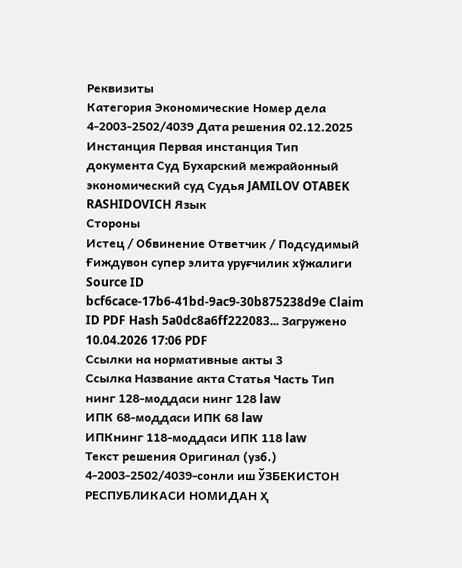Реквизиты
Категория Экономические Номер дела 4-2003-2502/4039 Дата решения 02.12.2025 Инстанция Первая инстанция Тип документа Суд Бухарский межрайонный экономический суд Судья JAMILOV OTABEK RASHIDOVICH Язык
Стороны
Истец / Обвинение Ответчик / Подсудимый Ғиждувон супер элита уруғчилик хўжалиги
Source ID bcf6cace-17b6-41bd-9ac9-30b875238d9e Claim ID PDF Hash 5a0dc8a6ff222083... Загружено 10.04.2026 17:06 PDF
Ссылки на нормативные акты 3
Ссылка Название акта Статья Часть Тип
нинг 128-моддаси нинг 128 law
ИПК 68-моддаси ИПК 68 law
ИПКнинг 118-моддаси ИПК 118 law
Текст решения Оригинал (узб.)
4-2003-2502/4039-сонли иш ЎЗБЕКИСТОН РЕСПУБЛИКАСИ НОМИДАН Ҳ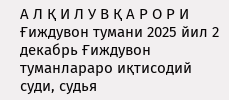А Л Қ И Л У В Қ А Р О Р И Ғиждувон тумани 2025 йил 2 декабрь Ғиждувон туманлараро иқтисодий суди, судья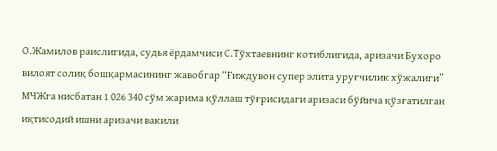О.Жамилов раислигида, судья ёрдамчиси С.Тўхтаевнинг котиблигида, аризачи Бухоро вилоят солиқ бошқармасининг жавобгар “Ғиждувон супер элита уруғчилик хўжалиги” МЧЖга нисбатан 1 026 340 сўм жарима қўллаш тўғрисидаги аризаси бўйича қўзғатилган иқтисодий ишни аризачи вакили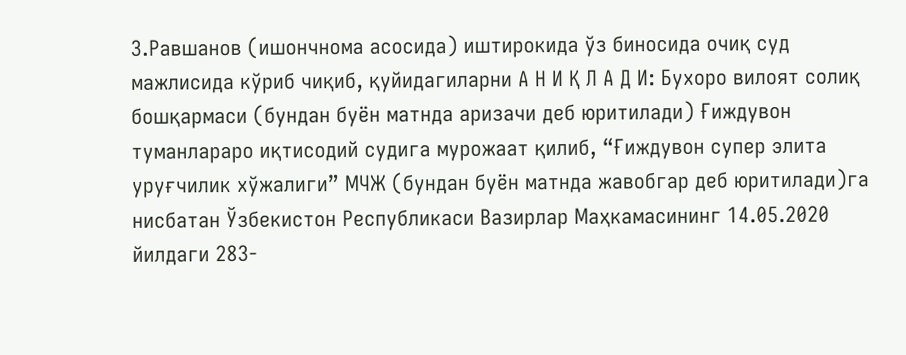З.Равшанов (ишончнома асосида) иштирокида ўз биносида очиқ суд мажлисида кўриб чиқиб, қуйидагиларни А Н И Қ Л А Д И: Бухоро вилоят солиқ бошқармаси (бундан буён матнда аризачи деб юритилади) Ғиждувон туманлараро иқтисодий судига мурожаат қилиб, “Ғиждувон супер элита уруғчилик хўжалиги” МЧЖ (бундан буён матнда жавобгар деб юритилади)га нисбатан Ўзбекистон Республикаси Вазирлар Маҳкамасининг 14.05.2020 йилдаги 283-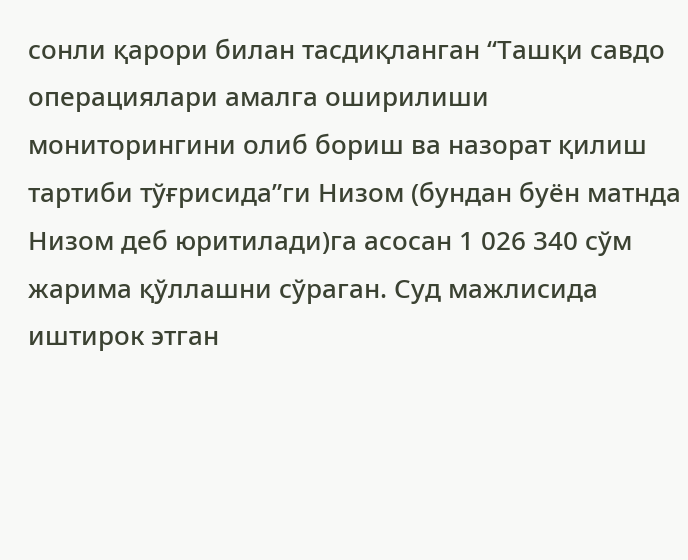сонли қарори билан тасдиқланган “Ташқи савдо операциялари амалга оширилиши мониторингини олиб бориш ва назорат қилиш тартиби тўғрисида”ги Низом (бундан буён матнда Низом деб юритилади)га асосан 1 026 340 сўм жарима қўллашни сўраган. Суд мажлисида иштирок этган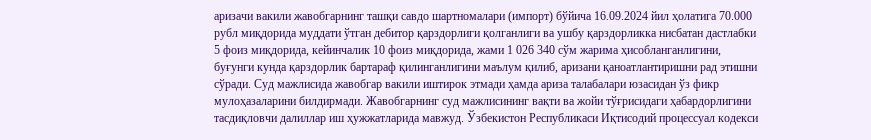аризачи вакили жавобгарнинг ташқи савдо шартномалари (импорт) бўйича 16.09.2024 йил ҳолатига 70.000 рубл миқдорида муддати ўтган дебитор қарздорлиги қолганлиги ва ушбу қарздорликка нисбатан дастлабки 5 фоиз миқдорида, кейинчалик 10 фоиз миқдорида, жами 1 026 340 сўм жарима ҳисобланганлигини, буғунги кунда қарздорлик бартараф қилинганлигини маълум қилиб, аризани қаноатлантиришни рад этишни сўради. Суд мажлисида жавобгар вакили иштирок этмади ҳамда ариза талабалари юзасидан ўз фикр мулоҳазаларини билдирмади. Жавобгарнинг суд мажлисининг вақти ва жойи тўғрисидаги ҳабардорлигини тасдиқловчи далиллар иш ҳужжатларида мавжуд. Ўзбекистон Республикаси Иқтисодий процессуал кодекси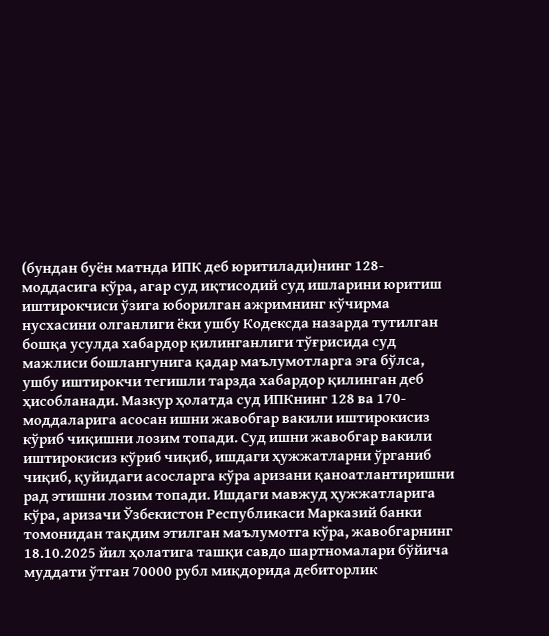(бундан буён матнда ИПК деб юритилади)нинг 128-моддасига кўра, агар суд иқтисодий суд ишларини юритиш иштирокчиси ўзига юборилган ажримнинг кўчирма нусхасини олганлиги ёки ушбу Кодексда назарда тутилган бошқа усулда хабардор қилинганлиги тўғрисида суд мажлиси бошлангунига қадар маълумотларга эга бўлса, ушбу иштирокчи тегишли тарзда хабардор қилинган деб ҳисобланади. Мазкур ҳолатда суд ИПКнинг 128 ва 170-моддаларига асосан ишни жавобгар вакили иштирокисиз кўриб чиқишни лозим топади. Суд ишни жавобгар вакили иштирокисиз кўриб чиқиб, ишдаги ҳужжатларни ўрганиб чиқиб, қуйидаги асосларга кўра аризани қаноатлантиришни рад этишни лозим топади. Ишдаги мавжуд ҳужжатларига кўра, аризачи Ўзбекистон Республикаси Марказий банки томонидан тақдим этилган маълумотга кўра, жавобгарнинг 18.10.2025 йил ҳолатига ташқи савдо шартномалари бўйича муддати ўтган 70000 рубл миқдорида дебиторлик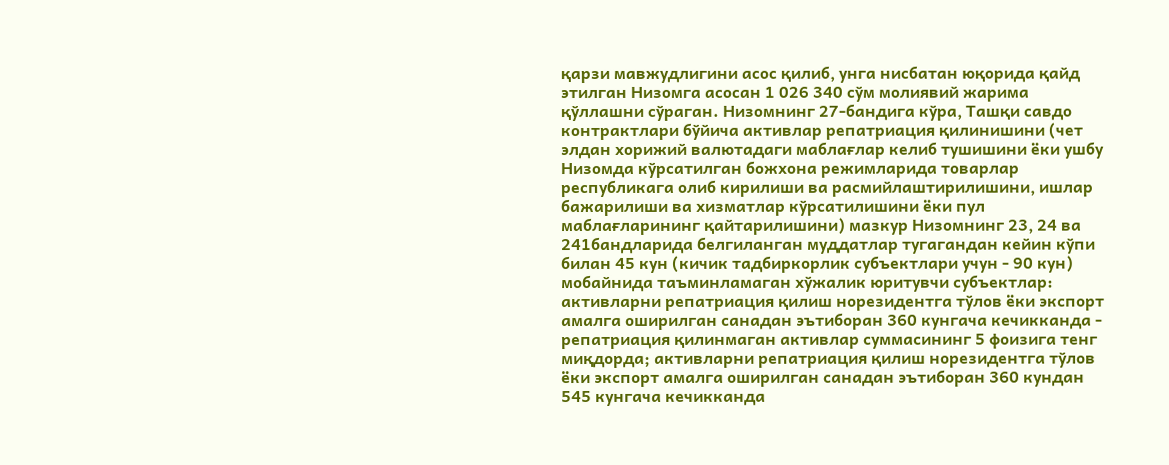қарзи мавжудлигини асос қилиб, унга нисбатан юқорида қайд этилган Низомга асосан 1 026 340 сўм молиявий жарима қўллашни сўраган. Низомнинг 27-бандига кўра, Ташқи савдо контрактлари бўйича активлар репатриация қилинишини (чет элдан хорижий валютадаги маблағлар келиб тушишини ёки ушбу Низомда кўрсатилган божхона режимларида товарлар республикага олиб кирилиши ва расмийлаштирилишини, ишлар бажарилиши ва хизматлар кўрсатилишини ёки пул маблағларининг қайтарилишини) мазкур Низомнинг 23, 24 ва 241бандларида белгиланган муддатлар тугагандан кейин кўпи билан 45 кун (кичик тадбиркорлик субъектлари учун - 90 кун) мобайнида таъминламаган хўжалик юритувчи субъектлар: активларни репатриация қилиш норезидентга тўлов ёки экспорт амалга оширилган санадан эътиборан 360 кунгача кечикканда - репатриация қилинмаган активлар суммасининг 5 фоизига тенг миқдорда; активларни репатриация қилиш норезидентга тўлов ёки экспорт амалга оширилган санадан эътиборан 360 кундан 545 кунгача кечикканда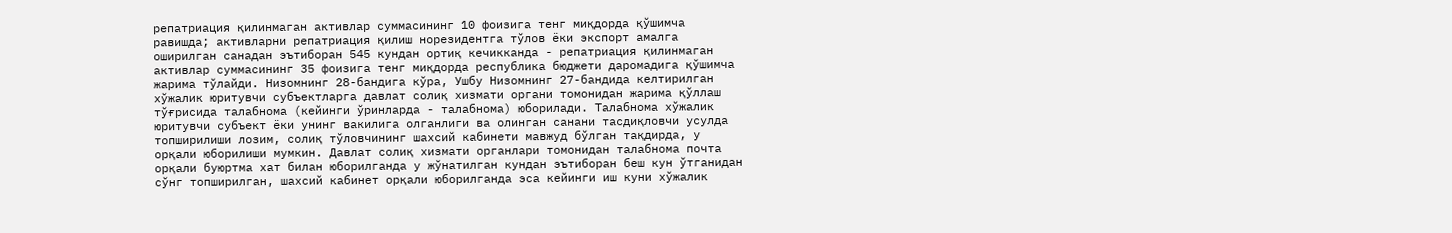репатриация қилинмаган активлар суммасининг 10 фоизига тенг миқдорда қўшимча равишда; активларни репатриация қилиш норезидентга тўлов ёки экспорт амалга оширилган санадан эътиборан 545 кундан ортиқ кечикканда - репатриация қилинмаган активлар суммасининг 35 фоизига тенг миқдорда республика бюджети даромадига қўшимча жарима тўлайди. Низомнинг 28-бандига кўра, Ушбу Низомнинг 27-бандида келтирилган хўжалик юритувчи субъектларга давлат солиқ хизмати органи томонидан жарима қўллаш тўғрисида талабнома (кейинги ўринларда - талабнома) юборилади. Талабнома хўжалик юритувчи субъект ёки унинг вакилига олганлиги ва олинган санани тасдиқловчи усулда топширилиши лозим, солиқ тўловчининг шахсий кабинети мавжуд бўлган тақдирда, у орқали юборилиши мумкин. Давлат солиқ хизмати органлари томонидан талабнома почта орқали буюртма хат билан юборилганда у жўнатилган кундан эътиборан беш кун ўтганидан сўнг топширилган, шахсий кабинет орқали юборилганда эса кейинги иш куни хўжалик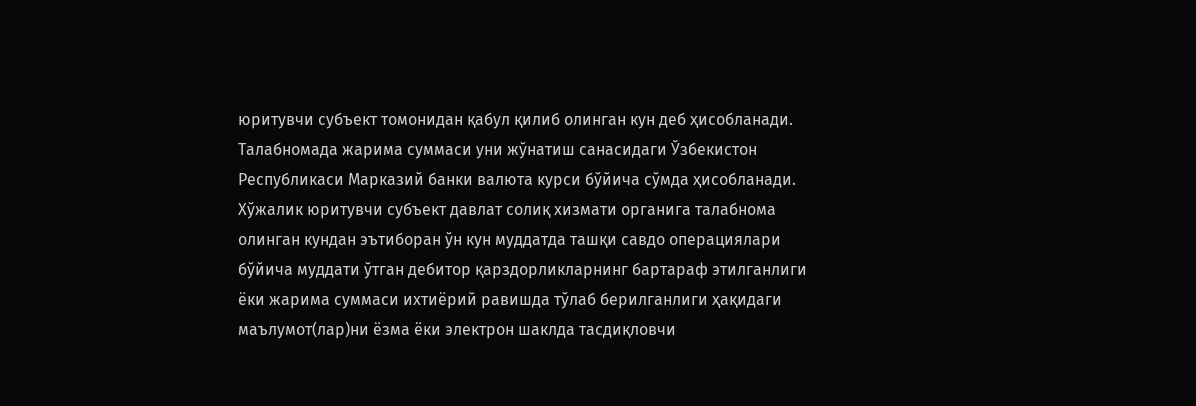юритувчи субъект томонидан қабул қилиб олинган кун деб ҳисобланади. Талабномада жарима суммаси уни жўнатиш санасидаги Ўзбекистон Республикаси Марказий банки валюта курси бўйича сўмда ҳисобланади. Хўжалик юритувчи субъект давлат солиқ хизмати органига талабнома олинган кундан эътиборан ўн кун муддатда ташқи савдо операциялари бўйича муддати ўтган дебитор қарздорликларнинг бартараф этилганлиги ёки жарима суммаси ихтиёрий равишда тўлаб берилганлиги ҳақидаги маълумот(лар)ни ёзма ёки электрон шаклда тасдиқловчи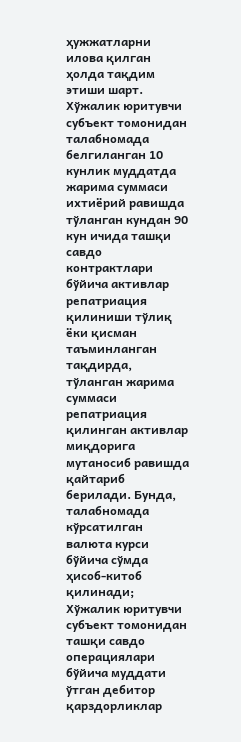ҳужжатларни илова қилган ҳолда тақдим этиши шарт. Хўжалик юритувчи субъект томонидан талабномада белгиланган 10 кунлик муддатда жарима суммаси ихтиёрий равишда тўланган кундан 90 кун ичида ташқи савдо контрактлари бўйича активлар репатриация қилиниши тўлиқ ёки қисман таъминланган тақдирда, тўланган жарима суммаси репатриация қилинган активлар миқдорига мутаносиб равишда қайтариб берилади. Бунда, талабномада кўрсатилган валюта курси бўйича сўмда ҳисоб-китоб қилинади; Хўжалик юритувчи субъект томонидан ташқи савдо операциялари бўйича муддати ўтган дебитор қарздорликлар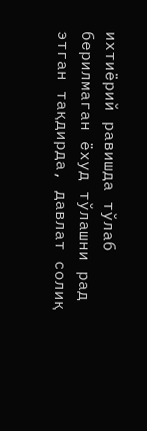ихтиёрий равишда тўлаб берилмаган ёхуд тўлашни рад этган тақдирда, давлат солиқ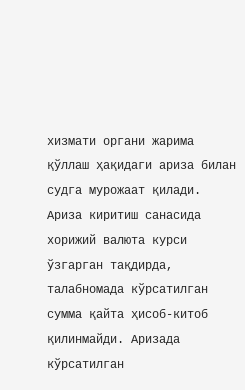хизмати органи жарима қўллаш ҳақидаги ариза билан судга мурожаат қилади. Ариза киритиш санасида хорижий валюта курси ўзгарган тақдирда, талабномада кўрсатилган сумма қайта ҳисоб-китоб қилинмайди. Аризада кўрсатилган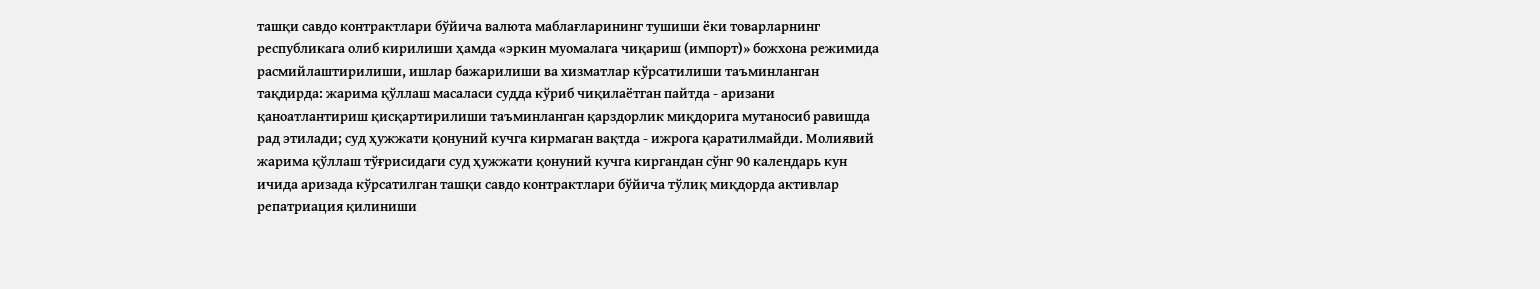ташқи савдо контрактлари бўйича валюта маблағларининг тушиши ёки товарларнинг республикага олиб кирилиши ҳамда «эркин муомалага чиқариш (импорт)» божхона режимида расмийлаштирилиши, ишлар бажарилиши ва хизматлар кўрсатилиши таъминланган тақдирда: жарима қўллаш масаласи судда кўриб чиқилаётган пайтда - аризани қаноатлантириш қисқартирилиши таъминланган қарздорлик миқдорига мутаносиб равишда рад этилади; суд ҳужжати қонуний кучга кирмаган вақтда - ижрога қаратилмайди. Молиявий жарима қўллаш тўғрисидаги суд ҳужжати қонуний кучга киргандан сўнг 90 календарь кун ичида аризада кўрсатилган ташқи савдо контрактлари бўйича тўлиқ миқдорда активлар репатриация қилиниши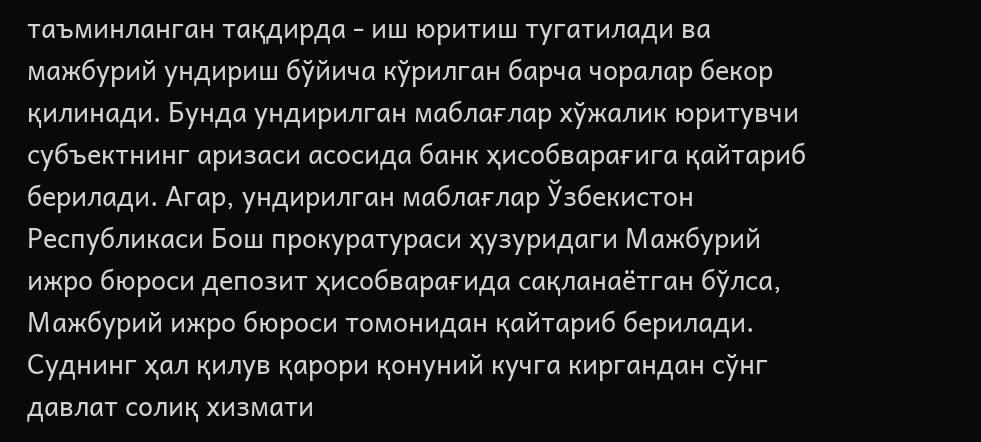таъминланган тақдирда - иш юритиш тугатилади ва мажбурий ундириш бўйича кўрилган барча чоралар бекор қилинади. Бунда ундирилган маблағлар хўжалик юритувчи субъектнинг аризаси асосида банк ҳисобварағига қайтариб берилади. Агар, ундирилган маблағлар Ўзбекистон Республикаси Бош прокуратураси ҳузуридаги Мажбурий ижро бюроси депозит ҳисобварағида сақланаётган бўлса, Мажбурий ижро бюроси томонидан қайтариб берилади. Суднинг ҳал қилув қарори қонуний кучга киргандан сўнг давлат солиқ хизмати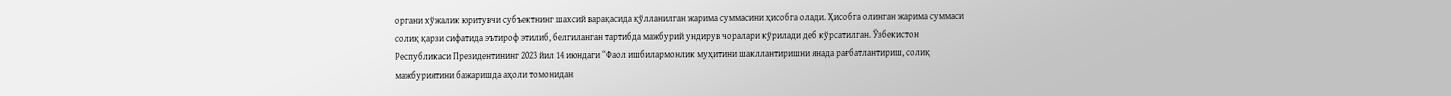органи хўжалик юритувчи субъектнинг шахсий варақасида қўлланилган жарима суммасини ҳисобга олади. Ҳисобга олинган жарима суммаси солиқ қарзи сифатида эътироф этилиб, белгиланган тартибда мажбурий ундирув чоралари кўрилади деб кўрсатилган. Ўзбекистон Республикаси Президентининг 2023 йил 14 июндаги “Фаол ишбилармонлик муҳитини шакллантиришни янада рағбатлантириш, солиқ мажбуриятини бажаришда аҳоли томонидан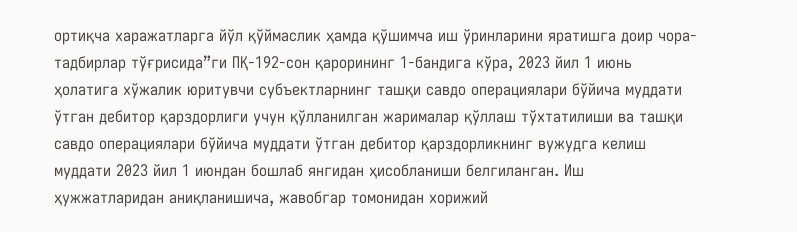ортиқча харажатларга йўл қўймаслик ҳамда қўшимча иш ўринларини яратишга доир чора-тадбирлар тўғрисида”ги ПҚ-192-сон қарорининг 1-бандига кўра, 2023 йил 1 июнь ҳолатига хўжалик юритувчи субъектларнинг ташқи савдо операциялари бўйича муддати ўтган дебитор қарздорлиги учун қўлланилган жарималар қўллаш тўхтатилиши ва ташқи савдо операциялари бўйича муддати ўтган дебитор қарздорликнинг вужудга келиш муддати 2023 йил 1 июндан бошлаб янгидан ҳисобланиши белгиланган. Иш ҳужжатларидан аниқланишича, жавобгар томонидан хорижий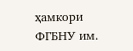ҳамкори ФГБНУ им.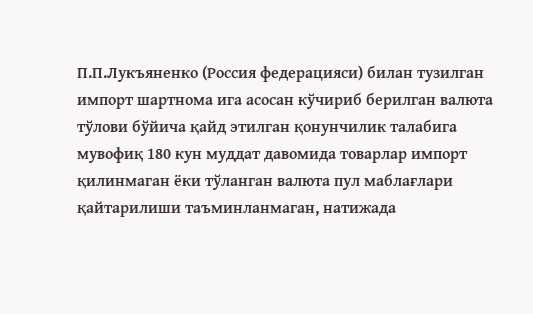П.П.Лукъяненко (Россия федерацияси) билан тузилган импорт шартнома ига асосан кўчириб берилган валюта тўлови бўйича қайд этилган қонунчилик талабига мувофиқ 180 кун муддат давомида товарлар импорт қилинмаган ёки тўланган валюта пул маблағлари қайтарилиши таъминланмаган, натижада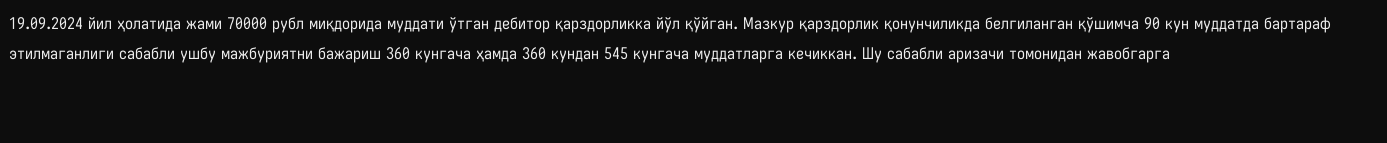19.09.2024 йил ҳолатида жами 70000 рубл миқдорида муддати ўтган дебитор қарздорликка йўл қўйган. Мазкур қарздорлик қонунчиликда белгиланган қўшимча 90 кун муддатда бартараф этилмаганлиги сабабли ушбу мажбуриятни бажариш 360 кунгача ҳамда 360 кундан 545 кунгача муддатларга кечиккан. Шу сабабли аризачи томонидан жавобгарга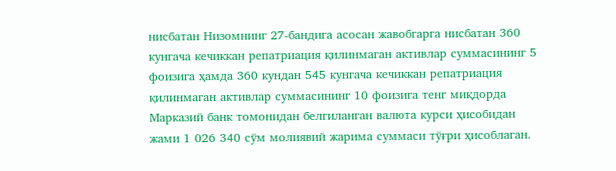нисбатан Низомнинг 27-бандига асосан жавобгарга нисбатан 360 кунгача кечиккан репатриация қилинмаган активлар суммасининг 5 фоизига ҳамда 360 кундан 545 кунгача кечиккан репатриация қилинмаган активлар суммасининг 10 фоизига тенг миқдорда Марказий банк томонидан белгиланган валюта курси ҳисобидан жами 1 026 340 сўм молиявий жарима суммаси тўғри ҳисоблаган.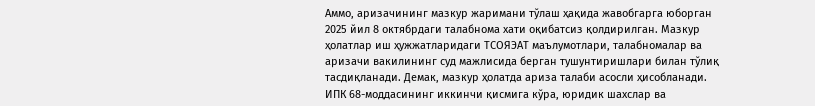Аммо, аризачининг мазкур жаримани тўлаш ҳақида жавобгарга юборган 2025 йил 8 октябрдаги талабнома хати оқибатсиз қолдирилган. Мазкур ҳолатлар иш ҳужжатларидаги ТСОЯЭАТ маълумотлари, талабномалар ва аризачи вакилининг суд мажлисида берган тушунтиришлари билан тўлиқ тасдиқланади. Демак, мазкур ҳолатда ариза талаби асосли ҳисобланади. ИПК 68-моддасининг иккинчи қисмига кўра, юридик шахслар ва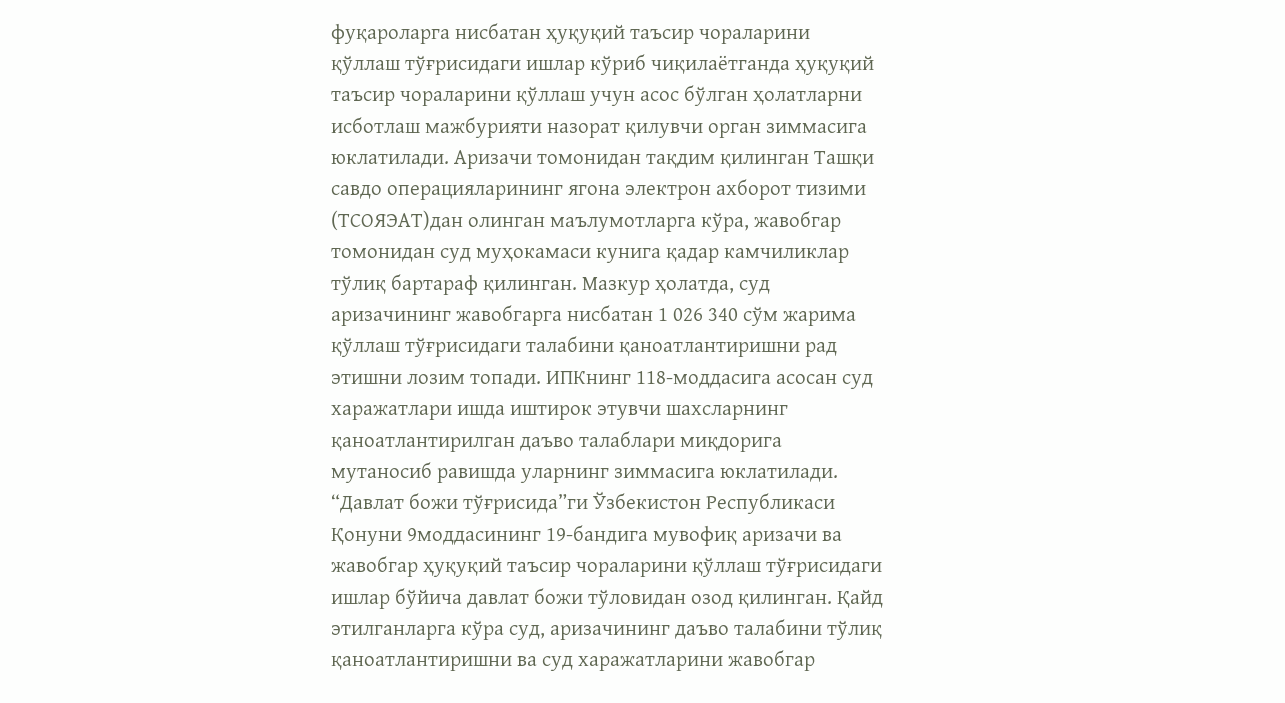фуқароларга нисбатан ҳуқуқий таъсир чораларини қўллаш тўғрисидаги ишлар кўриб чиқилаётганда ҳуқуқий таъсир чораларини қўллаш учун асос бўлган ҳолатларни исботлаш мажбурияти назорат қилувчи орган зиммасига юклатилади. Аризачи томонидан тақдим қилинган Ташқи савдо операцияларининг ягона электрон ахборот тизими (ТСОЯЭАТ)дан олинган маълумотларга кўра, жавобгар томонидан суд муҳокамаси кунига қадар камчиликлар тўлиқ бартараф қилинган. Мазкур ҳолатда, суд аризачининг жавобгарга нисбатан 1 026 340 сўм жарима қўллаш тўғрисидаги талабини қаноатлантиришни рад этишни лозим топади. ИПКнинг 118-моддасига асосан суд харажатлари ишда иштирок этувчи шахсларнинг қаноатлантирилган даъво талаблари миқдорига мутаносиб равишда уларнинг зиммасига юклатилади. “Давлат божи тўғрисида”ги Ўзбекистон Республикаси Қонуни 9моддасининг 19-бандига мувофиқ аризачи ва жавобгар ҳуқуқий таъсир чораларини қўллаш тўғрисидаги ишлар бўйича давлат божи тўловидан озод қилинган. Қайд этилганларга кўра суд, аризачининг даъво талабини тўлиқ қаноатлантиришни ва суд харажатларини жавобгар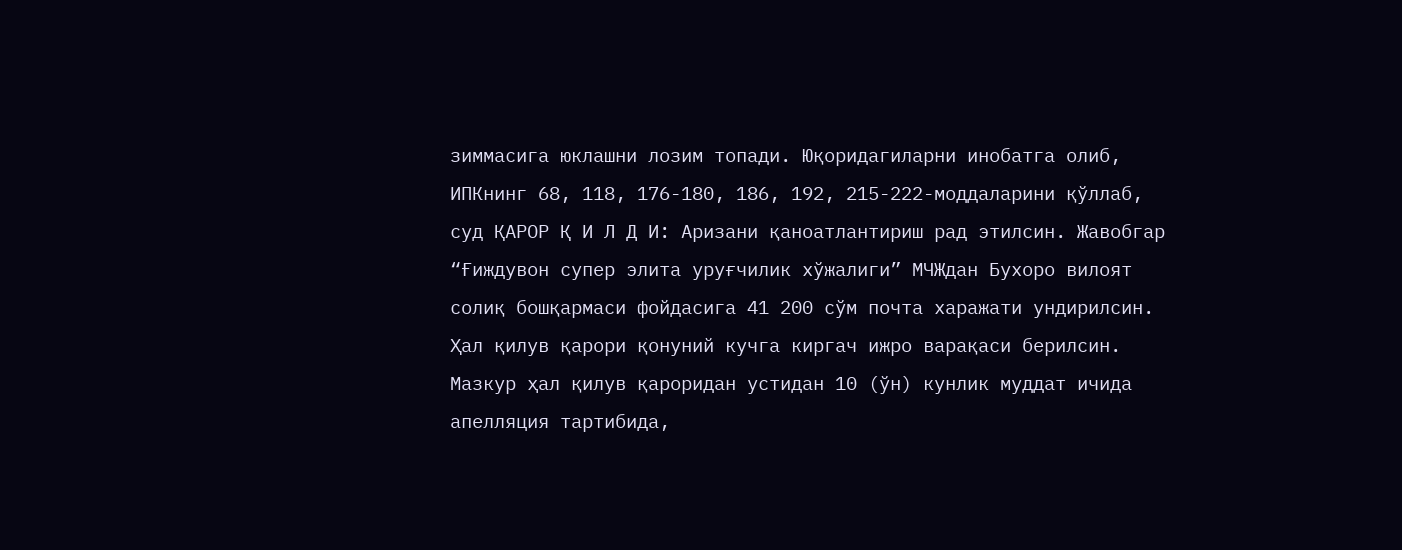зиммасига юклашни лозим топади. Юқоридагиларни инобатга олиб, ИПКнинг 68, 118, 176-180, 186, 192, 215-222-моддаларини қўллаб, суд ҚАРОР Қ И Л Д И: Аризани қаноатлантириш рад этилсин. Жавобгар “Ғиждувон супер элита уруғчилик хўжалиги” МЧЖдан Бухоро вилоят солиқ бошқармаси фойдасига 41 200 сўм почта харажати ундирилсин. Ҳал қилув қарори қонуний кучга киргач ижро варақаси берилсин. Мазкур ҳал қилув қароридан устидан 10 (ўн) кунлик муддат ичида апелляция тартибида,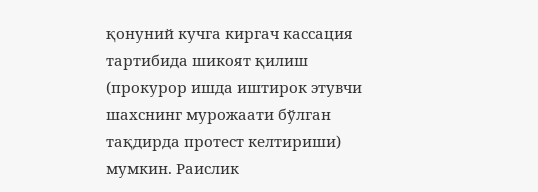қонуний кучга киргач кассация тартибида шикоят қилиш (прокурор ишда иштирок этувчи шахснинг мурожаати бўлган тақдирда протест келтириши) мумкин. Раислик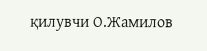қилувчи О.Жамилов